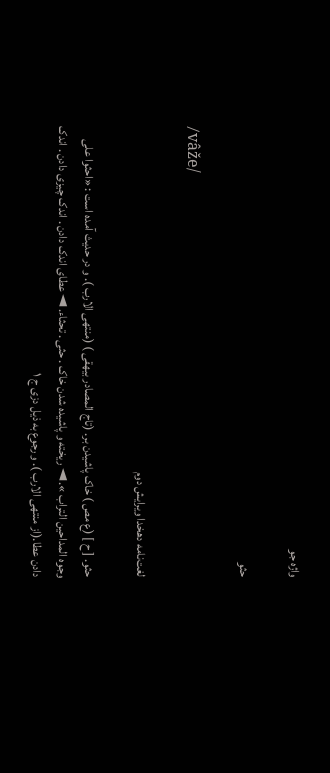واژه جو

حثو

/vâže/

لغت‌نامه دهخدا ویرایش دوم

حثو. [ ح ] (ع مص ) خاک پاشیدن بر. (تاج المصادر بیهقی ) (منتهی الارب ). و در حدیث آمده است : «احثوا علی وجوه المداحین التراب ». ◄ ریخته و پاشیده شدن خاک . حثی . تحثاء. ◄ عطای اندک دادن . اندک چیزی دادن . اندک دادن عطا.(از منتهی الارب ). و رجوع به ذیل دزی ج ١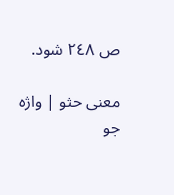ص ٢٤٨ شود.

معنی حثو | واژه جو